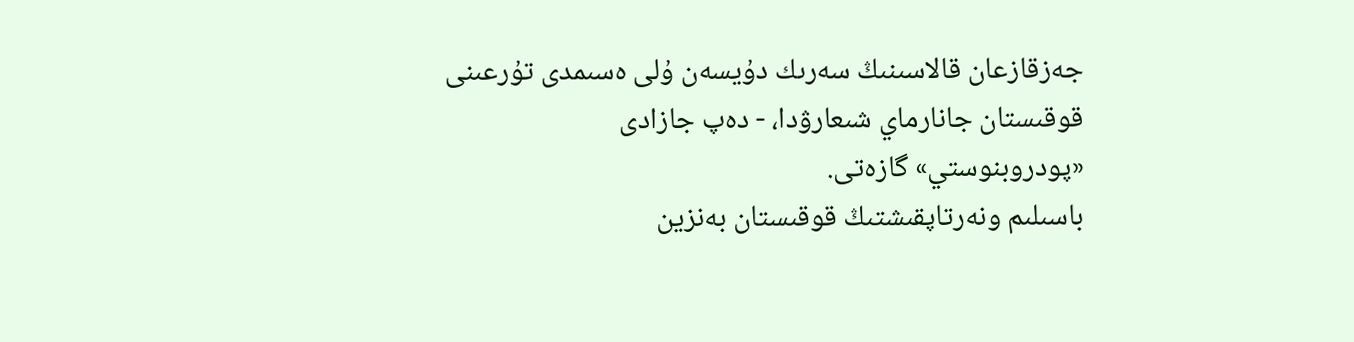جەزقازعان قالاسىنىڭ سەرىك دۇيسەن ۇلى ەسىمدى تۇرعىنى قوقىستان جانارماي شىعارۋدا، - دەپ جازادى «پودروبنوستي» گازەتى.
باسىلىم ونەرتاپقىشتىڭ قوقىستان بەنزين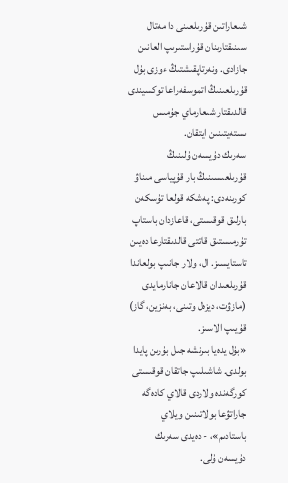شىعاراتىن قۇرىلعىنى دا مەتال سىنىقتارىنان قۇراستىرىپ العانىن جازادى. ونەرتاپقىشتىڭ ءوزى بۇل قۇرىلعىنىڭ اتموسفەراعا توكسيندى قالدىقتار شىعارماي جۇمىس ىستەيتىنىن ايتقان.
سەرىك دۇيسەن ۇلىنىڭ قۇرىلعىسىنىڭ بار قۇپياسى مىناۋ كورىنەدى: پەشكە قولعا تۇسكەن بارلىق قوقىستى، قاعازدان باستاپ تۇرمىستىق قاتتى قالدىقتارعا دەيىن تاستايسىز. ال، ولار جانىپ بولعاندا قۇرىلعىدان قالاعان جانارمايدى (مازۋت، ديزەل وتىنى، بەنزين، گاز) قۇيىپ الاسىز.
«بۇل يدەيا بىرنشە جىل بۇرىن پايدا بولدى. شاشىلىپ جاتقان قوقىستى كورگەندە ولاردى قالاي كادەگە جاراتۋعا بولاتىنىن ويلاي باستادىم»، - دەيدى سەرىك دۇيسەن ۇلى.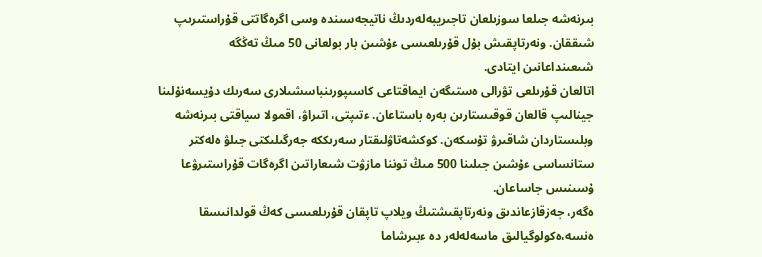بىرنەشە جىلعا سوزىلعان تاجىريبەلەردىڭ ناتيجەسىندە وسى اگرەگاتتى قۇراستىرىپ شىققان. ونەرتاپقىش بۇل قۇرىلعىسى ءۇشىن بار بولعانى 50 مىڭ تەڭگە شىعىنداعانىن ايتادى.
اتالعان قۇرىلعى تۋرالى ەستىگەن ايماقتاعى كاسىپورىنباسشىلارى سەرىك دۇيسەنۇلىنا جينالىپ قالعان قوقىستارىن بەرە باستاعان. ءتىپتى، اتىراۋ، اقمولا سياقتى بىرنەشە وبلىستاردان شاقىرۋ تۇسكەن. كوكشەتاۋلىقتار سەرىككە جەرگىلىكتى جىلۋ ەلەكتر ستانساسى ءۇشىن جىلىنا 500 مىڭ توننا مازۋت شىعاراتىن اگرەگات قۇراستىرۋعا ۇسىنىس جاساعان.
ەگەر، جەزقازعاندىق ونەرتاپقىشتىڭ ويلاپ تاپقان قۇرىلعىسى كەڭ قولدانىسقا ەنسە،ەكولوگيالىق ماسەلەلەر دە ءبىرشاما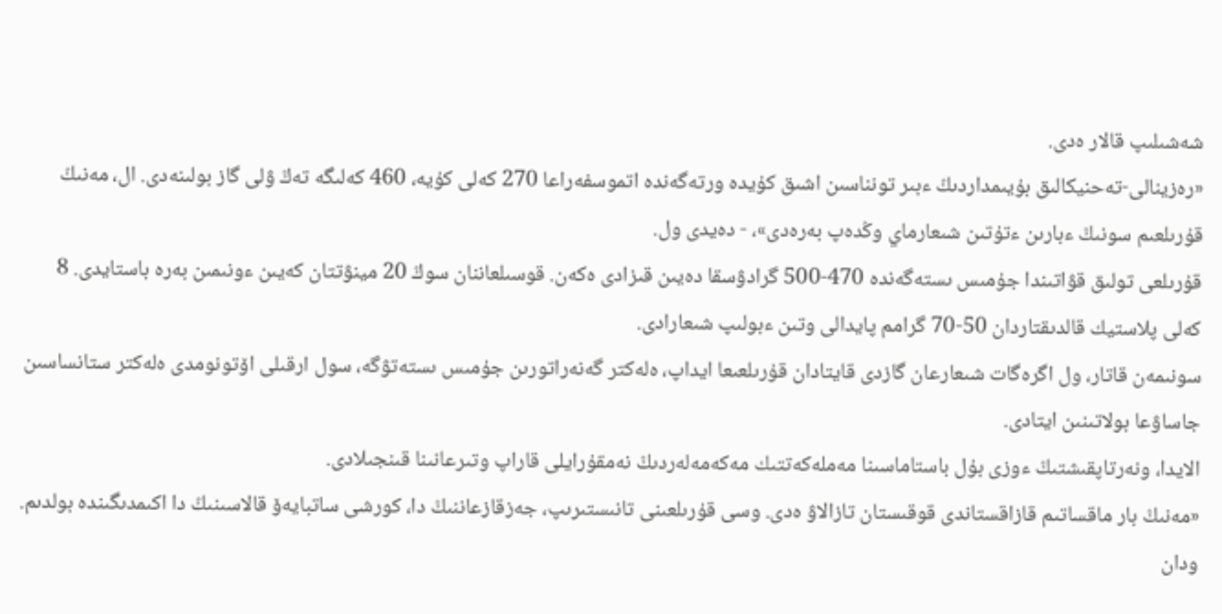شەشىلىپ قالار ەدى.
«رەزينالى-تەحنيكالىق بۇيىمداردىڭ ءبىر تونناسىن اشىق كۇيدە ورتەگەندە اتموسفەراعا 270 كەلى كۇيە، 460 كەلىگە تەڭ ۋلى گاز بولىنەدى. ال، مەنىڭ قۇرىلعىم سونىڭ ءبارىن ءتۇتىن شىعارماي وڭدەپ بەرەدى»، - دەيدى ول.
قۇرىلعى تولىق قۋاتىندا جۇمىس ىستەگەندە 470-500 گرادۋسقا دەيىن قىزادى ەكەن. قوسىلعاننان سوڭ 20 مينۋتتان كەيىن ءونىمىن بەرە باستايدى. 8 كەلى پلاستيك قالدىقتاردان 50-70 گرامم پايدالى وتىن ءبولىپ شىعارادى.
سونىمەن قاتار، ول اگرەگات شىعارعان گازدى قايتادان قۇرىلعىعا ايداپ، ەلەكتر گەنەراتورىن جۇمىس ىستەتۋگە، سول ارقىلى اۆتونومدى ەلەكتر ستانساسىن جاساۋعا بولاتىنىن ايتادى.
الايدا، ونەرتاپقىشتىڭ ءوزى بۇل باستاماسىنا مەملەكەتتىك مەكەمەلەردىڭ نەمقۇرايلى قاراپ وتىرعانىنا قىنجىلادى.
«مەنىڭ بار ماقساتىم قازاقستاندى قوقىستان تازالاۋ ەدى. وسى قۇرىلعىنى تانىستىرىپ، جەزقازعاننىڭ دا، كورشى ساتبايەۆ قالاسىنىڭ دا اكىمدىگىندە بولدىم. ودان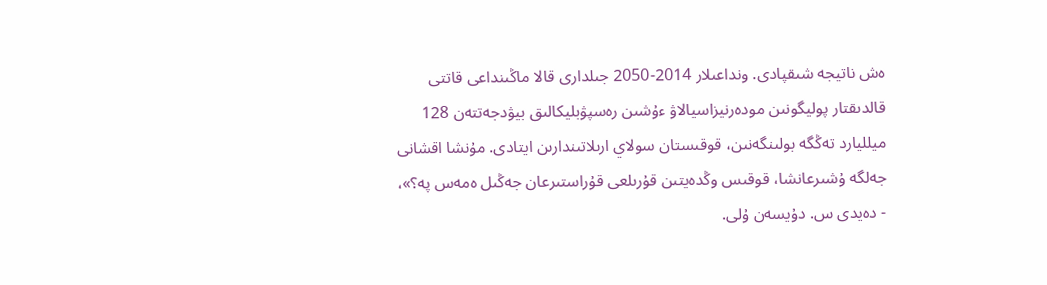ەش ناتيجە شىقپادى. ونداعىلار 2014-2050 جىلدارى قالا ماڭىنداعى قاتتى قالدىقتار پوليگونىن مودەرنيزاسيالاۋ ءۇشىن رەسپۋبليكالىق بيۋدجەتتەن 128 ميلليارد تەڭگە بولىنگەنىن، قوقىستان سولاي ارىلاتىندارىن ايتادى. مۇنشا اقشانى جەلگە ۇشىرعانشا، قوقىس وڭدەيتىن قۇرىلعى قۇراستىرعان جەڭىل ەمەس پە؟»، - دەيدى س. دۇيسەن ۇلى.